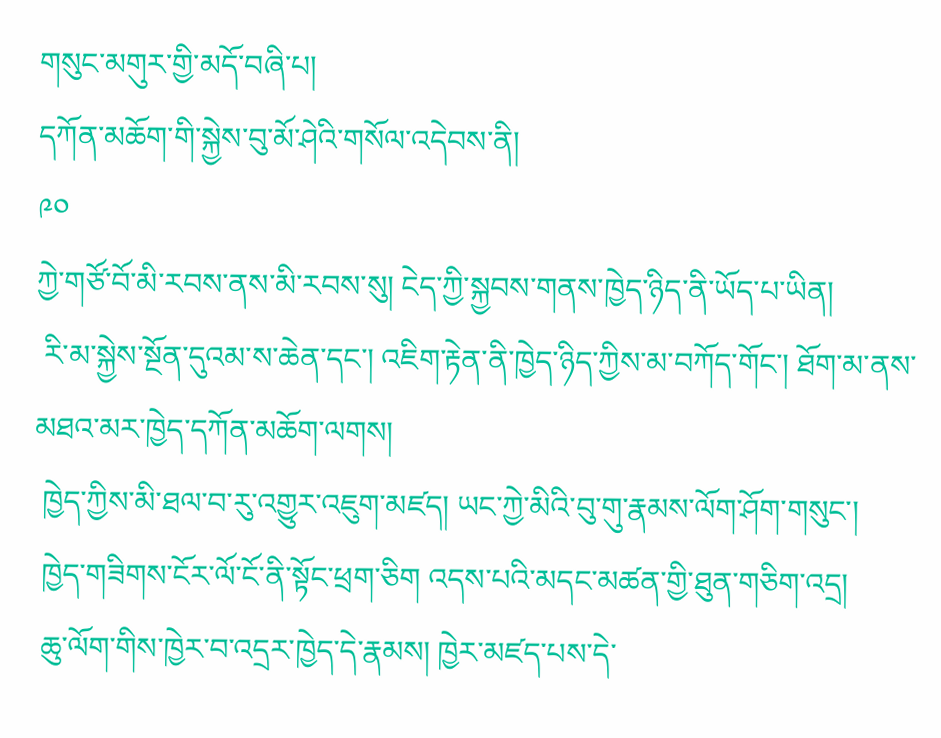གསུང་མགུར་གྱི་མདོ་བཞི་པ།
དཀོན་མཆོག་གི་སྐྱེས་བུ་མོ་ཤེའི་གསོལ་འདེབས་ནི།
༩༠
ཀྱེ་གཙོ་བོ་མི་རབས་ནས་མི་རབས་སུ། ངེད་ཀྱི་སྐྱབས་གནས་ཁྱེད་ཉིད་ནི་ཡོད་པ་ཡིན།
 རི་མ་སྐྱེས་སྔོན་དུའམ་ས་ཆེན་དང་། འཇིག་རྟེན་ནི་ཁྱེད་ཉིད་ཀྱིས་མ་བཀོད་གོང་། ཐོག་མ་ནས་མཐའ་མར་ཁྱེད་དཀོན་མཆོག་ལགས།
 ཁྱེད་ཀྱིས་མི་ཐལ་བ་རུ་འགྱུར་འཇུག་མཛད། ཡང་ཀྱེ་མིའི་བུ་གུ་རྣམས་ལོག་ཤོག་གསུང་།
 ཁྱེད་གཟིགས་ངོར་ལོ་ངོ་ནི་སྟོང་ཕྲག་ཅིག འདས་པའི་མདང་མཚན་གྱི་ཐུན་གཅིག་འདྲ།
 ཆུ་ལོག་གིས་ཁྱེར་བ་འདྲར་ཁྱེད་དེ་རྣམས། ཁྱེར་མཛད་པས་དེ་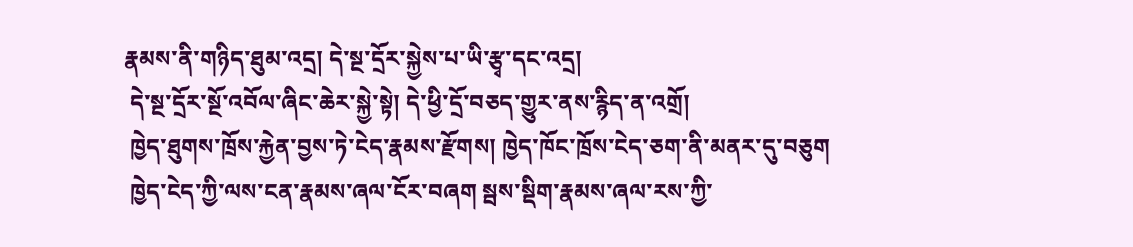རྣམས་ནི་གཉིད་ཐུམ་འདྲ། དེ་སྔ་དྲོར་སྐྱེས་པ་ཡི་རྩྭ་དང་འདྲ།
 དེ་སྔ་དྲོར་སྔོ་འབོལ་ཞིང་ཆེར་སྐྱེ་སྟེ། དེ་ཕྱི་དྲོ་བཅད་གྱུར་ནས་རྙིད་ན་འགྲོ།
 ཁྱེད་ཐུགས་ཁྲོས་རྐྱེན་བྱས་ཏེ་ངེད་རྣམས་རྫོགས། ཁྱེད་ཁོང་ཁྲོས་ངེད་ཅག་ནི་མནར་དུ་བཅུག
 ཁྱེད་ངེད་ཀྱི་ལས་ངན་རྣམས་ཞལ་ངོར་བཞག སྦས་སྡིག་རྣམས་ཞལ་རས་ཀྱི་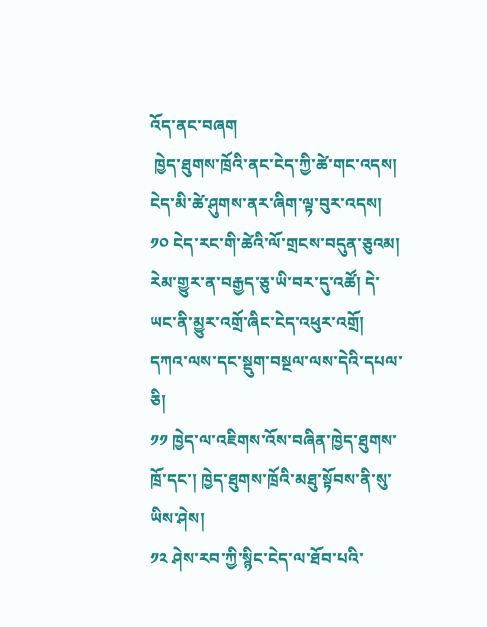འོད་ནང་བཞག
 ཁྱེད་ཐུགས་ཁྲོའི་ནང་ངེད་ཀྱི་ཚེ་གང་འདས། ངེད་མི་ཚེ་ཤུགས་ནར་ཞིག་ལྟ་བུར་འདས།
༡༠ ངེད་རང་གི་ཚེའི་ལོ་གྲངས་བདུན་ཅུའམ། རེམ་གྱུར་ན་བརྒྱད་ཅུ་ཡི་བར་དུ་འཚོ། དེ་ཡང་ནི་མྱུར་འགྲོ་ཞིང་ངེད་འཕུར་འགྲོ། དཀའ་ལས་དང་སྡུག་བསྔལ་ལས་དེའི་དཔལ་ཅི།
༡༡ ཁྱེད་ལ་འཇིགས་འོས་བཞིན་ཁྱེད་ཐུགས་ཁྲོ་དང་། ཁྱེད་ཐུགས་ཁྲོའི་མཐུ་སྟོབས་ནི་སུ་ཡིས་ཤེས།
༡༢ ཤེས་རབ་ཀྱི་སྙིང་ངེད་ལ་ཐོབ་པའི་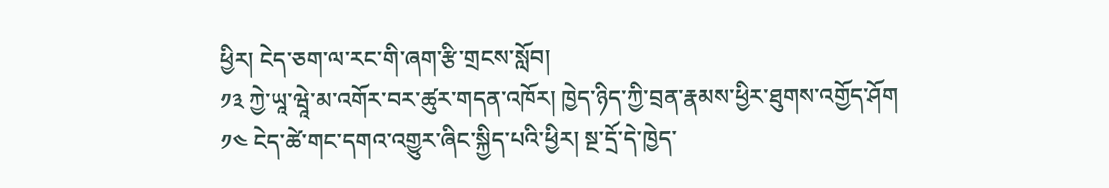ཕྱིར། ངེད་ཅག་ལ་རང་གི་ཞག་རྩི་གྲངས་སློབ།
༡༣ ཀྱེ་ཡཱ་ཝཱེ་མ་འགོར་བར་ཚུར་གདན་འཁོར། ཁྱེད་ཉིད་ཀྱི་བྲན་རྣམས་ཕྱིར་ཐུགས་འགྱོད་ཤོག
༡༤ ངེད་ཚེ་གང་དགའ་འགྱུར་ཞིང་སྐྱིད་པའི་ཕྱིར། སྔ་དྲོ་དེ་ཁྱེད་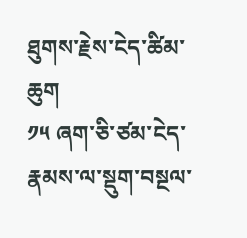ཐུགས་རྗེས་ངེད་ཚིམ་ཆུག
༡༥ ཞག་ཅི་ཙམ་ངེད་རྣམས་ལ་སྡུག་བསྔལ་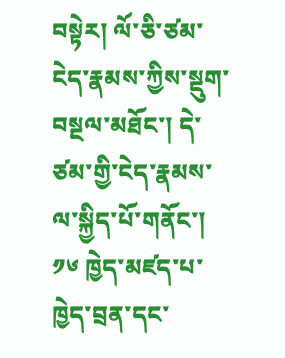བསྟེར། ལོ་ཅི་ཙམ་ངེད་རྣམས་ཀྱིས་སྡུག་བསྔལ་མཐོང་། དེ་ཙམ་གྱི་ངེད་རྣམས་ལ་སྐྱིད་པོ་གནོང་།
༡༦ ཁྱེད་མཛད་པ་ཁྱེད་བྲན་དང་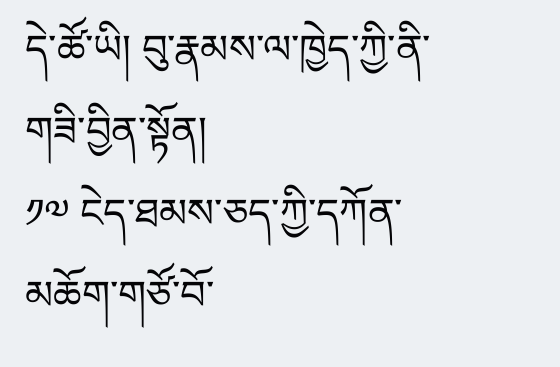དེ་ཚོ་ཡི། བུ་རྣམས་ལ་ཁྱེད་ཀྱི་ནི་གཟི་བྱིན་སྟོན།
༡༧ ངེད་ཐམས་ཅད་ཀྱི་དཀོན་མཆོག་གཙོ་བོ་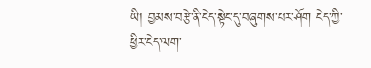ཡི། བྱམས་བརྩེ་ནི་ངེད་སྟེང་དུ་བཞུགས་པར་ཤོག ངེད་ཀྱི་ཕྱིར་ངེད་ལག་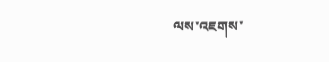ལས་འཇགས་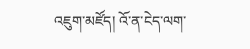འཇུག་མཛོད། འོ་ན་ངེད་ལག་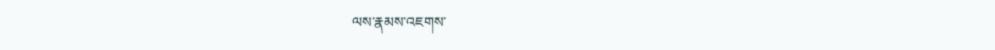ལས་རྣམས་འཇགས་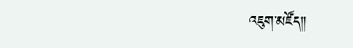འཇུག་མཛོད༎